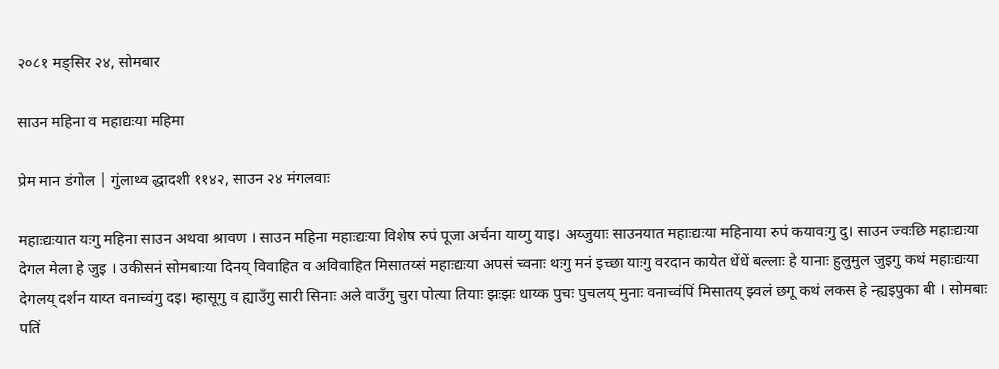२०८१ मङ्सिर २४, सोमबार

साउन महिना व महाद्यःया महिमा

प्रेम मान डंगोल | गुंलाथ्व द्धादशी ११४२, साउन २४ मंगलवाः

महाःद्यःयात यःगु महिना साउन अथवा श्रावण । साउन महिना महाःद्यःया विशेष रुपं पूजा अर्चना याय्गु याइ। अय्जुयाः साउनयात महाःद्यःया महिनाया रुपं कयावःगु दु। साउन ज्वःछि महाःद्यःया देगल मेला हे जुइ । उकीसनं सोमबाःया दिनय् विवाहित व अविवाहित मिसातय्सं महाःद्यःया अपसं च्वनाः थःगु मनं इच्छा याःगु वरदान कायेत धेंधें बल्लाः हे यानाः हुलुमुल जुइगु कथं महाःद्यःया देगलय् दर्शन याय्त वनाच्वंगु दइ। म्हासूगु व ह्याउँगु सारी सिनाः अले वाउँगु चुरा पोत्या तियाः झःझः धाय्क पुचः पुचलय् मुनाः वनाच्वंपिं मिसातय् झ्वलं छगू कथं लकस हे न्ह्यइपुका बी । सोमबाः पतिं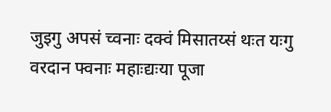जुइगु अपसं च्वनाः दक्वं मिसातय्सं थःत यःगु वरदान फ्वनाः महाःद्यःया पूजा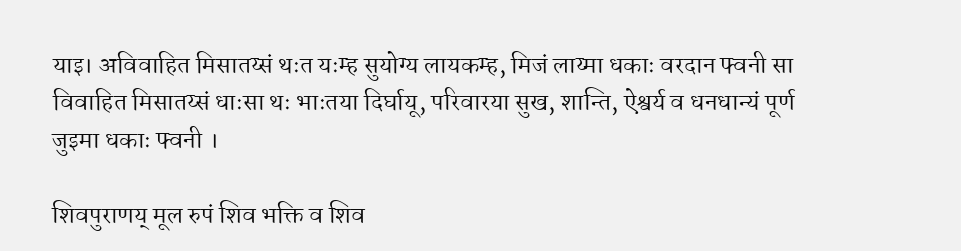याइ। अविवाहित मिसातय्सं थःत यःम्ह सुयोग्य लायकम्ह, मिजं लाय्मा धकाः वरदान फ्वनी सा विवाहित मिसातय्सं धाःसा थः भाःतया दिर्घायू, परिवारया सुख, शान्ति, ऐश्वर्य व धनधान्यं पूर्ण जुइमा धकाः फ्वनी ।

शिवपुराणय् मूल रुपं शिव भक्ति व शिव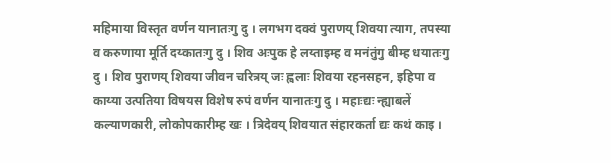महिमाया विस्तृत वर्णन यानातःगु दु । लगभग दक्वं पुराणय् शिवया त्याग, तपस्या व करुणाया मूर्ति दय्कातःगु दु । शिव अःपुक हे लय्ताइम्ह व मनंतुंगु बीम्ह धयातःगु दु । शिव पुराणय् शिवया जीवन चरित्रय् जः ह्वलाः शिवया रहनसहन, इहिपा व काय्या उत्पतिया विषयस विशेष रुपं वर्णन यानातःगु दु । महाःद्यः न्ह्याबलें कल्याणकारी, लोकोपकारीम्ह खः । त्रिदेवय् शिवयात संहारकर्ता द्यः कथं काइ ।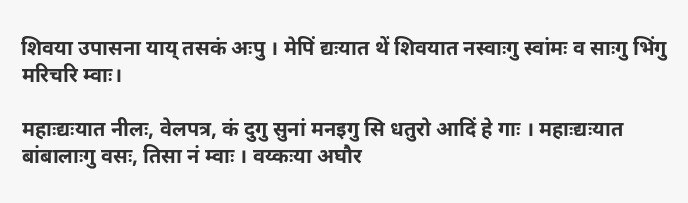शिवया उपासना याय् तसकं अःपु । मेपिं द्यःयात थें शिवयात नस्वाःगु स्वांमः व साःगु भिंगु मरिचरि म्वाः।

महाःद्यःयात नीलः, वेलपत्र, कं दुगु सुनां मनइगु सि धतुरो आदिं हे गाः । महाःद्यःयात बांबालाःगु वसः, तिसा नं म्वाः । वय्कःया अघौर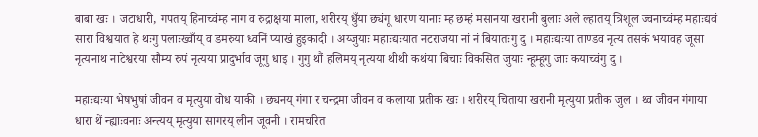बाबा खः । जटाधारी, गपतय् हिनाच्वंम्ह नाग व रुद्राक्षया माला, शरीरय् धुँया छ्यंगू धारण यानाः म्ह छम्हं मसानया खरानी बुलाः अले ल्हातय् त्रिशूल ज्वनाच्वंम्ह महाःद्यवं सारा विश्वयात हे थःगु पलाःख्वाँय् व डमरुया ध्वनिं प्याखं हुइकादी । अय्जुयाः महाःद्यःयात नटराजया नां नं बियातःगु दु । महाःद्यःया ताण्डव नृत्य तसकं भयावह जूसा नृत्यनाथ नाटेश्वरया सौम्य रुपं नृत्यया प्रादुर्भाव जूगु धाइ । गुगु थौं हलिमय् नृत्यया थीथी कथंया बिचाः विकसित जुयाः न्हूम्हूगु जाः कयाच्वंगु दु ।

महाःद्यःया भेषभुषां जीवन व मृत्युया वोध याकी । छ्यनय् गंगा र चन्द्रमा जीवन व कलाया प्रतीक खः । शरीरय् चिताया खरानी मृत्युया प्रतीक जुल । थ्व जीवन गंगाया धारा थें न्ह्याःवनाः अन्त्यय् मृत्युया सागरय् लीन जूवनी । रामचरित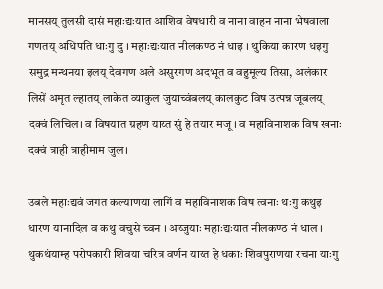मानसय् तुलसी दासं महाःद्यःयात आशिव वेषधारी व नाना वाहन नाना भेषवाला गणतय् अधिपति धाःगु दु । महाःद्यःयात नीलकण्ठ नं धाइ । थुकिया कारण धइगु समुद्र मन्थनया इलय् देवगण अले असुरगण अदभूत व वहुमूल्य तिसा, अलंकार लिसें अमृत ल्हातय् लाकेत व्याकुल जुयाच्वंबलय् कालकुट विष उत्पन्न जूबलय् दक्वं लिचिल। व विषयात ग्रहण याय्त सुं हे तयार मजू । व महाविनाशक विष खनाः दक्वं त्राही त्राहीमाम जुल।

उबले महाःद्यवं जगत कल्याणया लागिं व महाविनाशक विष त्वनाः थःगु कथुइ धारण यानादिल व कथु वचुसे च्वन । अय्जुयाः महाःद्यःयात नीलकण्ठ नं धाल । थुकथंयाम्ह परोपकारी शिवया चरित्र वर्णन याय्त हे धकाः शिवपुराणया रचना याःगु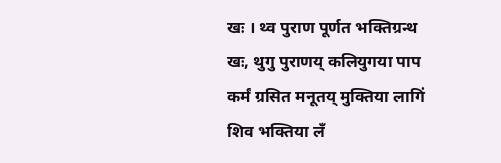खः । थ्व पुराण पूर्णत भक्तिग्रन्थ खः, थुगु पुराणय् कलियुगया पाप कर्मं ग्रसित मनूतय् मुक्तिया लागिं शिव भक्तिया लँ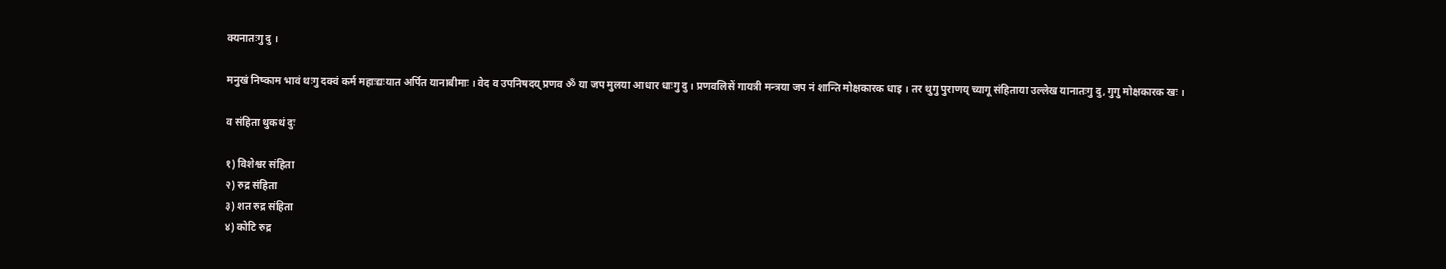क्यनातःगु दु ।

मनुखं निष्काम भावं थःगु दक्वं कर्म महाःद्यःयात अर्पित यानाबीमाः । वेद व उपनिषदय् प्रणव ॐ या जप मुलया आधार धाःगु दु । प्रणवलिसें गायत्री मन्त्रया जप नं शान्ति मोक्षकारक धाइ । तर थुगु पुराणय् च्यागू संहिताया उल्लेख यानातःगु दु, गुगु मोक्षकारक खः ।

व संहिता थुकथं दुः

१) विशेश्वर संहिता
२) रुद्र संहिता
३) शत रुद्र संहिता
४) कोटि रुद्र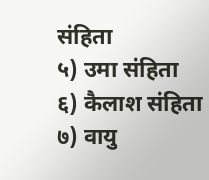संहिता
५) उमा संहिता
६) कैलाश संहिता
७) वायु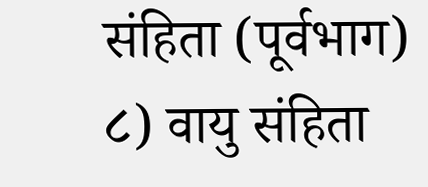संहिता (पूर्वभाग)
८) वायु संहिता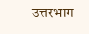उत्तरभाग